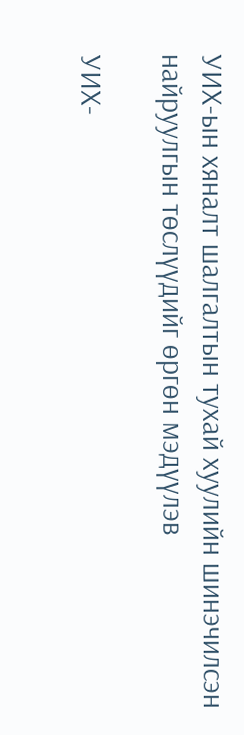УИХ-ын хяналт шалгалтын тухай хуулийн шинэчилсэн найруулгын төслүүдийг өргөн мэдүүлэв

УИХ-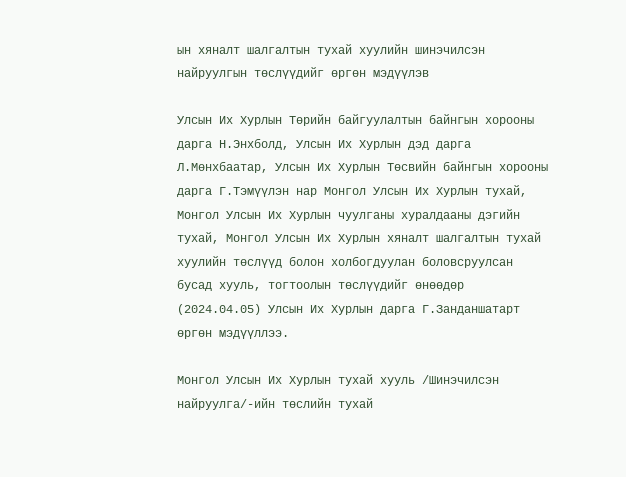ын хяналт шалгалтын тухай хуулийн шинэчилсэн найруулгын төслүүдийг өргөн мэдүүлэв

Улсын Их Хурлын Төрийн байгуулалтын байнгын хорооны дарга Н.Энхболд, Улсын Их Хурлын дэд дарга Л.Мөнхбаатар, Улсын Их Хурлын Төсвийн байнгын хорооны дарга Г.Тэмүүлэн нар Монгол Улсын Их Хурлын тухай, Монгол Улсын Их Хурлын чуулганы хуралдааны дэгийн тухай, Монгол Улсын Их Хурлын хяналт шалгалтын тухай хуулийн төслүүд болон холбогдуулан боловсруулсан бусад хууль, тогтоолын төслүүдийг өнөөдөр (2024.04.05) Улсын Их Хурлын дарга Г.Занданшатарт өргөн мэдүүллээ.

Монгол Улсын Их Хурлын тухай хууль /Шинэчилсэн найруулга/-ийн төслийн тухай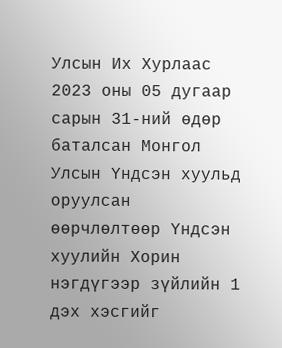Улсын Их Хурлаас 2023 оны 05 дугаар сарын 31-ний өдөр баталсан Монгол Улсын Үндсэн хуульд оруулсан өөрчлөлтөөр Үндсэн хуулийн Хорин нэгдүгээр зүйлийн 1 дэх хэсгийг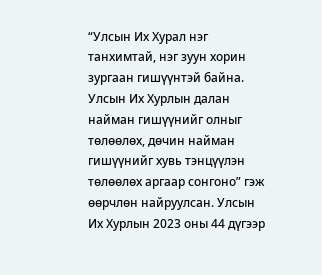“Улсын Их Хурал нэг танхимтай, нэг зуун хорин зургаан гишүүнтэй байна. Улсын Их Хурлын далан найман гишүүнийг олныг төлөөлөх, дөчин найман гишүүнийг хувь тэнцүүлэн төлөөлөх аргаар сонгоно” гэж өөрчлөн найруулсан. Улсын Их Хурлын 2023 оны 44 дүгээр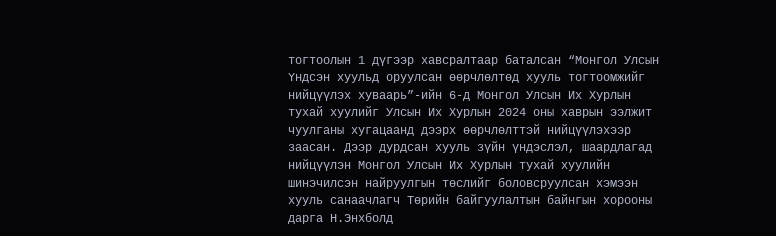тогтоолын 1 дүгээр хавсралтаар баталсан “Монгол Улсын Үндсэн хуульд оруулсан өөрчлөлтөд хууль тогтоомжийг нийцүүлэх хуваарь”-ийн 6-д Монгол Улсын Их Хурлын тухай хуулийг Улсын Их Хурлын 2024 оны хаврын ээлжит чуулганы хугацаанд дээрх өөрчлөлттэй нийцүүлэхээр заасан. Дээр дурдсан хууль зүйн үндэслэл, шаардлагад нийцүүлэн Монгол Улсын Их Хурлын тухай хуулийн шинэчилсэн найруулгын төслийг боловсруулсан хэмээн хууль санаачлагч Төрийн байгуулалтын байнгын хорооны дарга Н.Энхболд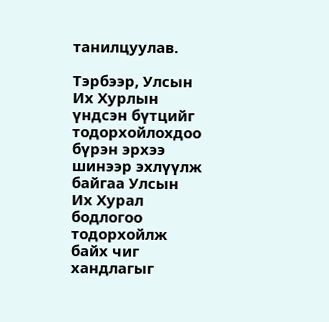танилцуулав.

Тэрбээр, Улсын Их Хурлын үндсэн бүтцийг тодорхойлохдоо бүрэн эрхээ шинээр эхлүүлж байгаа Улсын Их Хурал бодлогоо тодорхойлж байх чиг хандлагыг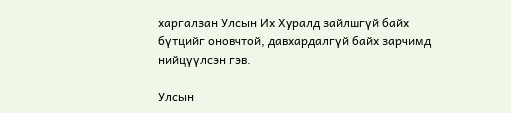харгалзан Улсын Их Хуралд зайлшгүй байх бүтцийг оновчтой, давхардалгүй байх зарчимд нийцүүлсэн гэв.

Улсын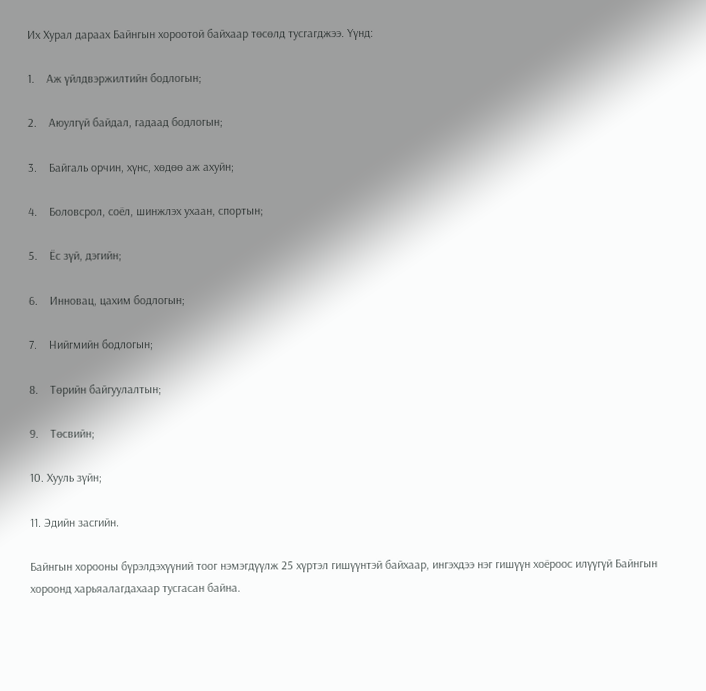Их Хурал дараах Байнгын хороотой байхаар төсөлд тусгагджээ. Үүнд:

1.    Аж үйлдвэржилтийн бодлогын;

2.    Аюулгүй байдал, гадаад бодлогын;

3.    Байгаль орчин, хүнс, хөдөө аж ахуйн;

4.    Боловсрол, соёл, шинжлэх ухаан, спортын;

5.    Ёс зүй, дэгийн;

6.    Инновац, цахим бодлогын;

7.    Нийгмийн бодлогын;

8.    Төрийн байгуулалтын;

9.    Төсвийн;

10. Хууль зүйн;

11. Эдийн засгийн.

Байнгын хорооны бүрэлдэхүүний тоог нэмэгдүүлж 25 хүртэл гишүүнтэй байхаар, ингэхдээ нэг гишүүн хоёроос илүүгүй Байнгын хороонд харьяалагдахаар тусгасан байна.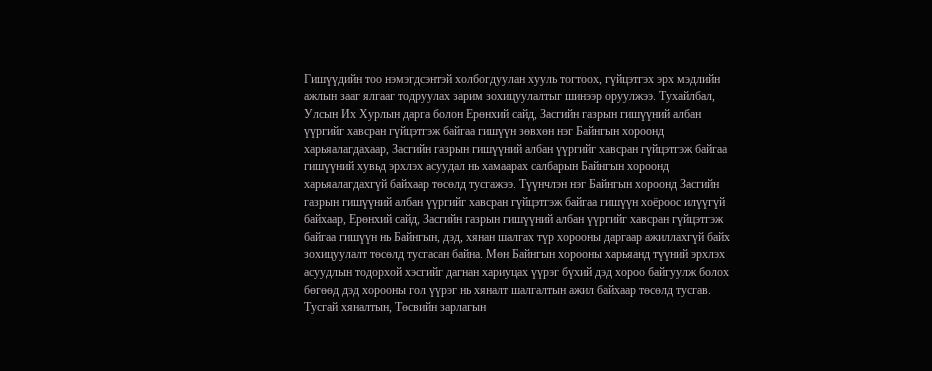Гишүүдийн тоо нэмэгдсэнтэй холбогдуулан хууль тогтоох, гүйцэтгэх эрх мэдлийн ажлын зааг ялгааг тодруулах зарим зохицуулалтыг шинээр оруулжээ. Тухайлбал, Улсын Их Хурлын дарга болон Ерөнхий сайд, Засгийн газрын гишүүний албан үүргийг хавсран гүйцэтгэж байгаа гишүүн зөвхөн нэг Байнгын хороонд харьяалагдахаар, Засгийн газрын гишүүний албан үүргийг хавсран гүйцэтгэж байгаа гишүүний хувьд эрхлэх асуудал нь хамаарах салбарын Байнгын хороонд харьяалагдахгүй байхаар төсөлд тусгажээ. Түүнчлэн нэг Байнгын хороонд Засгийн газрын гишүүний албан үүргийг хавсран гүйцэтгэж байгаа гишүүн хоёроос илүүгүй байхаар, Ерөнхий сайд, Засгийн газрын гишүүний албан үүргийг хавсран гүйцэтгэж байгаа гишүүн нь Байнгын, дэд, хянан шалгах түр хорооны даргаар ажиллахгүй байх зохицуулалт төсөлд тусгасан байна. Мөн Байнгын хорооны харьяанд түүний эрхлэх асуудлын тодорхой хэсгийг дагнан хариуцах үүрэг бүхий дэд хороо байгуулж болох бөгөөд дэд хорооны гол үүрэг нь хяналт шалгалтын ажил байхаар төсөлд тусгав. Тусгай хяналтын, Төсвийн зарлагын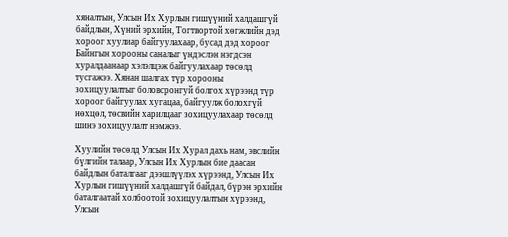хяналтын, Улсын Их Хурлын гишүүний халдашгүй байдлын, Хүний эрхийн, Тогтвортой хөгжлийн дэд хороог хуулиар байгуулахаар, бусад дэд хороог Байнгын хорооны саналыг үндэслэн нэгдсэн хуралдаанаар хэлэлцэж байгуулахаар төсөлд тусгажээ. Хянан шалгах түр хорооны зохицуулалтыг боловсронгуй болгох хүрээнд түр хороог байгуулах хугацаа, байгуулж болохгүй нөхцөл, төсвийн харилцааг зохицуулахаар төсөлд шинэ зохицуулалт нэмжээ.

Хуулийн төсөлд Улсын Их Хурал дахь нам, эвслийн бүлгийн талаар, Улсын Их Хурлын бие даасан байдлын баталгааг дээшлүүлэх хүрээнд, Улсын Их Хурлын гишүүний халдашгүй байдал, бүрэн эрхийн баталгаатай холбоотой зохицуулалтын хүрээнд, Улсын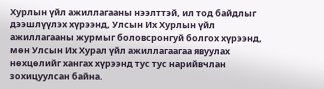Хурлын үйл ажиллагааны нээлттэй, ил тод байдлыг дээшлүүлэх хүрээнд, Улсын Их Хурлын үйл ажиллагааны журмыг боловсронгуй болгох хүрээнд, мөн Улсын Их Хурал үйл ажиллагаагаа явуулах нөхцөлийг хангах хүрээнд тус тус нарийвчлан зохицуулсан байна.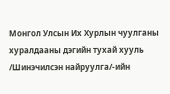Монгол Улсын Их Хурлын чуулганы хуралдааны дэгийн тухай хууль /Шинэчилсэн найруулга/-ийн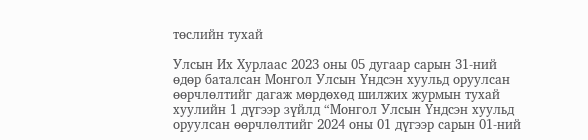төслийн тухай

Улсын Их Хурлаас 2023 оны 05 дугаар сарын 31-ний өдөр баталсан Монгол Улсын Үндсэн хуульд оруулсан өөрчлөлтийг дагаж мөрдөхөд шилжих журмын тухай хуулийн 1 дүгээр зүйлд “Монгол Улсын Үндсэн хуульд оруулсан өөрчлөлтийг 2024 оны 01 дүгээр сарын 01-ний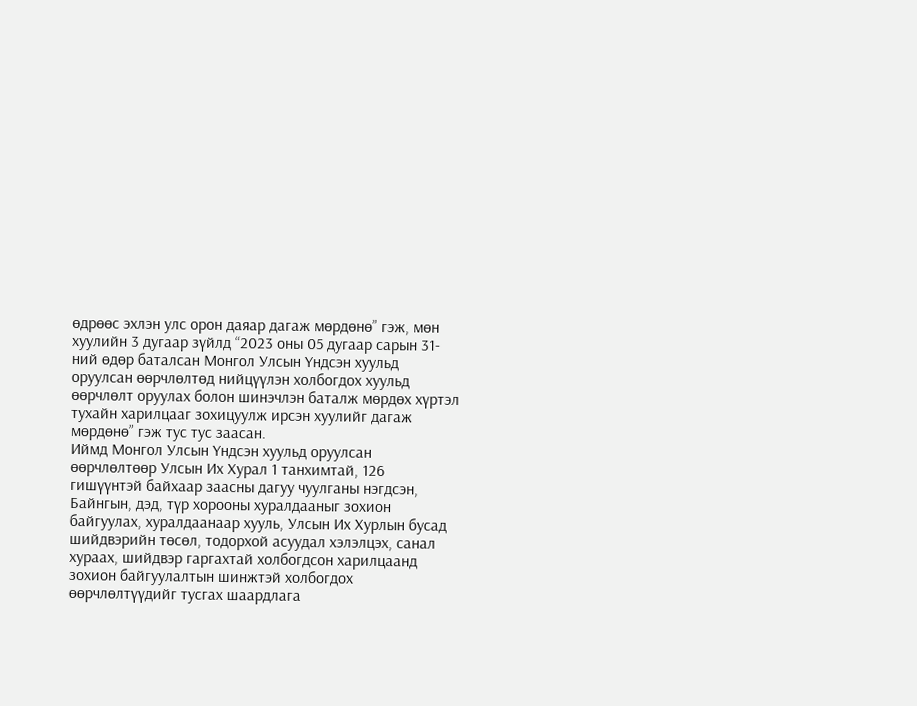өдрөөс эхлэн улс орон даяар дагаж мөрдөнө” гэж, мөн хуулийн 3 дугаар зүйлд “2023 оны 05 дугаар сарын 31-ний өдөр баталсан Монгол Улсын Үндсэн хуульд оруулсан өөрчлөлтөд нийцүүлэн холбогдох хуульд өөрчлөлт оруулах болон шинэчлэн баталж мөрдөх хүртэл тухайн харилцааг зохицуулж ирсэн хуулийг дагаж мөрдөнө” гэж тус тус заасан.
Иймд Монгол Улсын Үндсэн хуульд оруулсан өөрчлөлтөөр Улсын Их Хурал 1 танхимтай, 126 гишүүнтэй байхаар заасны дагуу чуулганы нэгдсэн, Байнгын, дэд, түр хорооны хуралдааныг зохион байгуулах, хуралдаанаар хууль, Улсын Их Хурлын бусад шийдвэрийн төсөл, тодорхой асуудал хэлэлцэх, санал хураах, шийдвэр гаргахтай холбогдсон харилцаанд зохион байгуулалтын шинжтэй холбогдох өөрчлөлтүүдийг тусгах шаардлага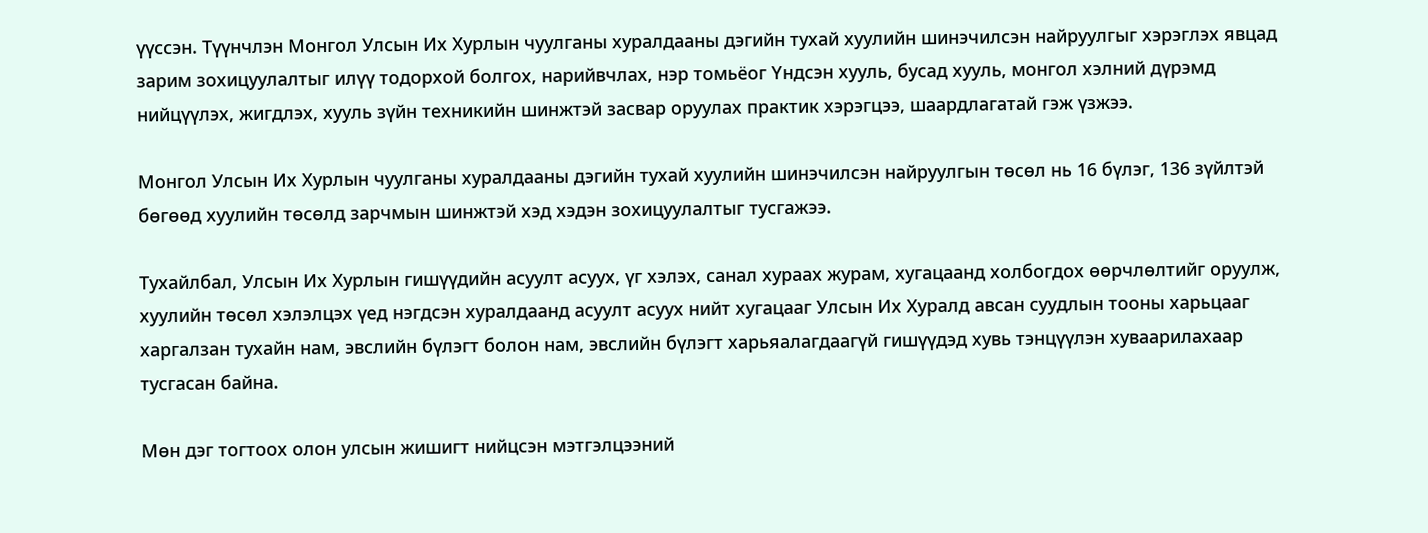үүссэн. Түүнчлэн Монгол Улсын Их Хурлын чуулганы хуралдааны дэгийн тухай хуулийн шинэчилсэн найруулгыг хэрэглэх явцад зарим зохицуулалтыг илүү тодорхой болгох, нарийвчлах, нэр томьёог Үндсэн хууль, бусад хууль, монгол хэлний дүрэмд нийцүүлэх, жигдлэх, хууль зүйн техникийн шинжтэй засвар оруулах практик хэрэгцээ, шаардлагатай гэж үзжээ.

Монгол Улсын Их Хурлын чуулганы хуралдааны дэгийн тухай хуулийн шинэчилсэн найруулгын төсөл нь 16 бүлэг, 136 зүйлтэй бөгөөд хуулийн төсөлд зарчмын шинжтэй хэд хэдэн зохицуулалтыг тусгажээ.

Тухайлбал, Улсын Их Хурлын гишүүдийн асуулт асуух, үг хэлэх, санал хураах журам, хугацаанд холбогдох өөрчлөлтийг оруулж, хуулийн төсөл хэлэлцэх үед нэгдсэн хуралдаанд асуулт асуух нийт хугацааг Улсын Их Хуралд авсан суудлын тооны харьцааг харгалзан тухайн нам, эвслийн бүлэгт болон нам, эвслийн бүлэгт харьяалагдаагүй гишүүдэд хувь тэнцүүлэн хуваарилахаар тусгасан байна.

Мөн дэг тогтоох олон улсын жишигт нийцсэн мэтгэлцээний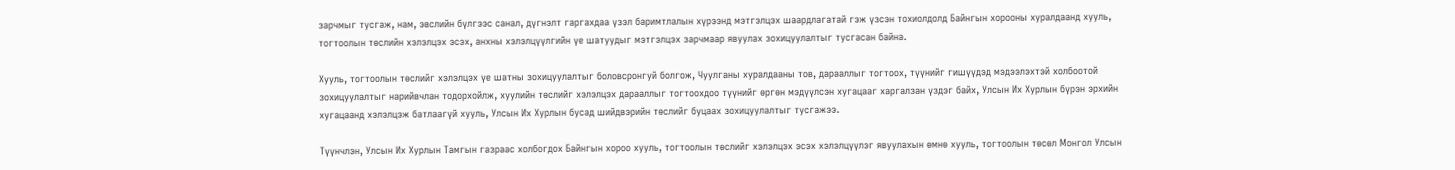зарчмыг тусгаж, нам, эвслийн бүлгээс санал, дүгнэлт гаргахдаа үзэл баримтлалын хүрээнд мэтгэлцэх шаардлагатай гэж үзсэн тохиолдолд Байнгын хорооны хуралдаанд хууль, тогтоолын төслийн хэлэлцэх эсэх, анхны хэлэлцүүлгийн үе шатуудыг мэтгэлцэх зарчмаар явуулах зохицуулалтыг тусгасан байна.

Хууль, тогтоолын төслийг хэлэлцэх үе шатны зохицуулалтыг боловсронгуй болгож, Чуулганы хуралдааны тов, дарааллыг тогтоох, түүнийг гишүүдэд мэдээлэхтэй холбоотой зохицуулалтыг нарийвчлан тодорхойлж, хуулийн төслийг хэлэлцэх дарааллыг тогтоохдоо түүнийг өргөн мэдүүлсэн хугацааг харгалзан үздэг байх, Улсын Их Хурлын бүрэн эрхийн хугацаанд хэлэлцэж батлаагүй хууль, Улсын Их Хурлын бусад шийдвэрийн төслийг буцаах зохицуулалтыг тусгажээ.

Түүнчлэн, Улсын Их Хурлын Тамгын газраас холбогдох Байнгын хороо хууль, тогтоолын төслийг хэлэлцэх эсэх хэлэлцүүлэг явуулахын өмнө хууль, тогтоолын төсөл Монгол Улсын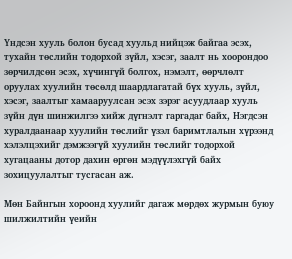Үндсэн хууль болон бусад хуульд нийцэж байгаа эсэх, тухайн төслийн тодорхой зүйл, хэсэг, заалт нь хоорондоо зөрчилдсөн эсэх, хүчингүй болгох, нэмэлт, өөрчлөлт оруулах хуулийн төсөлд шаардлагатай бүх хууль, зүйл, хэсэг, заалтыг хамааруулсан эсэх зэрэг асуудлаар хууль зүйн дүн шинжилгээ хийж дүгнэлт гаргадаг байх, Нэгдсэн хуралдаанаар хуулийн төслийг үзэл баримтлалын хүрээнд хэлэлцэхийг дэмжээгүй хуулийн төслийг тодорхой хугацааны дотор дахин өргөн мэдүүлэхгүй байх зохицуулалтыг тусгасан аж.

Мөн Байнгын хороонд хуулийг дагаж мөрдөх журмын буюу шилжилтийн үеийн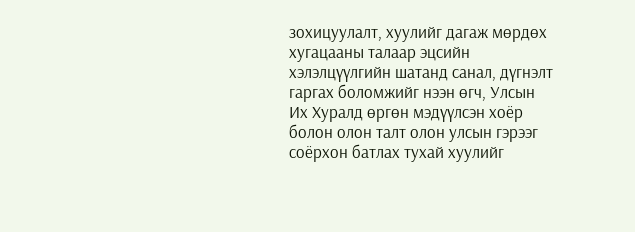зохицуулалт, хуулийг дагаж мөрдөх хугацааны талаар эцсийн хэлэлцүүлгийн шатанд санал, дүгнэлт гаргах боломжийг нээн өгч, Улсын Их Хуралд өргөн мэдүүлсэн хоёр болон олон талт олон улсын гэрээг соёрхон батлах тухай хуулийг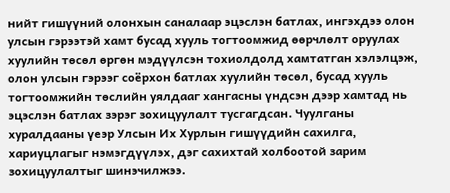нийт гишүүний олонхын саналаар эцэслэн батлах, ингэхдээ олон улсын гэрээтэй хамт бусад хууль тогтоомжид өөрчлөлт оруулах хуулийн төсөл өргөн мэдүүлсэн тохиолдолд хамтатган хэлэлцэж, олон улсын гэрээг соёрхон батлах хуулийн төсөл, бусад хууль тогтоомжийн төслийн уялдааг хангасны үндсэн дээр хамтад нь эцэслэн батлах зэрэг зохицуулалт тусгагдсан. Чуулганы хуралдааны үеэр Улсын Их Хурлын гишүүдийн сахилга, хариуцлагыг нэмэгдүүлэх, дэг сахихтай холбоотой зарим зохицуулалтыг шинэчилжээ.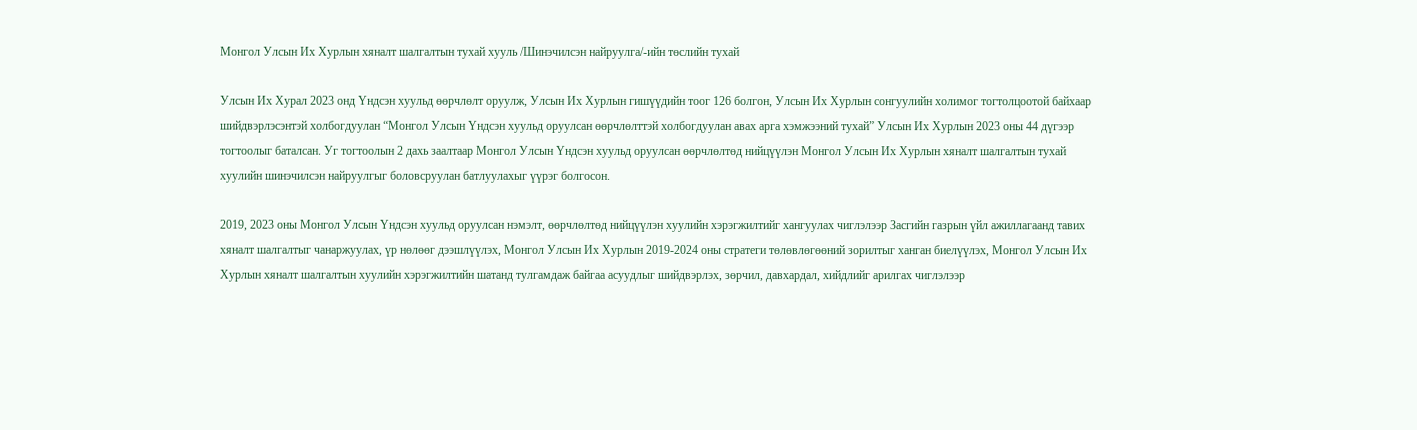Монгол Улсын Их Хурлын хяналт шалгалтын тухай хууль /Шинэчилсэн найруулга/-ийн төслийн тухай

Улсын Их Хурал 2023 онд Үндсэн хуульд өөрчлөлт оруулж, Улсын Их Хурлын гишүүдийн тоог 126 болгон, Улсын Их Хурлын сонгуулийн холимог тогтолцоотой байхаар шийдвэрлэсэнтэй холбогдуулан “Монгол Улсын Үндсэн хуульд оруулсан өөрчлөлттэй холбогдуулан авах арга хэмжээний тухай” Улсын Их Хурлын 2023 оны 44 дүгээр тогтоолыг баталсан. Уг тогтоолын 2 дахь заалтаар Монгол Улсын Үндсэн хуульд оруулсан өөрчлөлтөд нийцүүлэн Монгол Улсын Их Хурлын хяналт шалгалтын тухай хуулийн шинэчилсэн найруулгыг боловсруулан батлуулахыг үүрэг болгосон.

2019, 2023 оны Монгол Улсын Үндсэн хуульд оруулсан нэмэлт, өөрчлөлтөд нийцүүлэн хуулийн хэрэгжилтийг хангуулах чиглэлээр Засгийн газрын үйл ажиллагаанд тавих хяналт шалгалтыг чанаржуулах, үр нөлөөг дээшлүүлэх, Монгол Улсын Их Хурлын 2019-2024 оны стратеги төлөвлөгөөний зорилтыг ханган биелүүлэх, Монгол Улсын Их Хурлын хяналт шалгалтын хуулийн хэрэгжилтийн шатанд тулгамдаж байгаа асуудлыг шийдвэрлэх, зөрчил, давхардал, хийдлийг арилгах чиглэлээр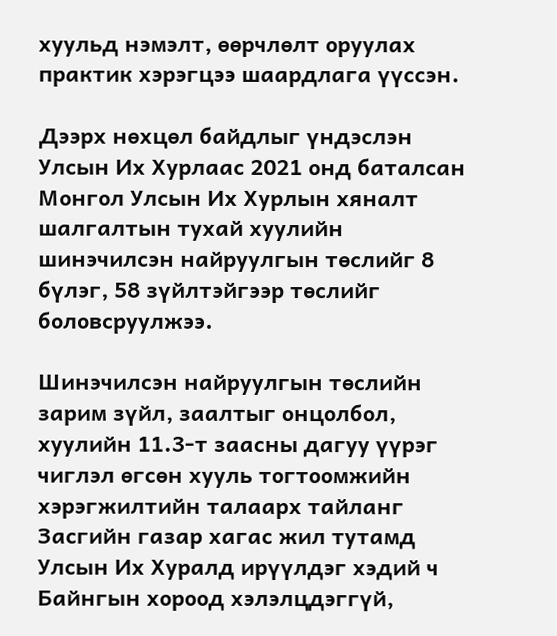хуульд нэмэлт, өөрчлөлт оруулах практик хэрэгцээ шаардлага үүссэн.

Дээрх нөхцөл байдлыг үндэслэн Улсын Их Хурлаас 2021 онд баталсан Монгол Улсын Их Хурлын хяналт шалгалтын тухай хуулийн шинэчилсэн найруулгын төслийг 8 бүлэг, 58 зүйлтэйгээр төслийг боловсруулжээ.

Шинэчилсэн найруулгын төслийн зарим зүйл, заалтыг онцолбол, хуулийн 11.3-т заасны дагуу үүрэг чиглэл өгсөн хууль тогтоомжийн хэрэгжилтийн талаарх тайланг Засгийн газар хагас жил тутамд Улсын Их Хуралд ирүүлдэг хэдий ч Байнгын хороод хэлэлцдэггүй,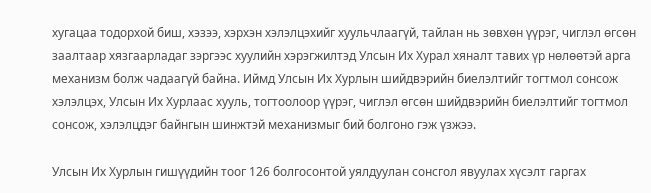хугацаа тодорхой биш, хэзээ, хэрхэн хэлэлцэхийг хуульчлаагүй, тайлан нь зөвхөн үүрэг, чиглэл өгсөн заалтаар хязгаарладаг зэргээс хуулийн хэрэгжилтэд Улсын Их Хурал хяналт тавих үр нөлөөтэй арга механизм болж чадаагүй байна. Иймд Улсын Их Хурлын шийдвэрийн биелэлтийг тогтмол сонсож хэлэлцэх, Улсын Их Хурлаас хууль, тогтоолоор үүрэг, чиглэл өгсөн шийдвэрийн биелэлтийг тогтмол сонсож, хэлэлцдэг байнгын шинжтэй механизмыг бий болгоно гэж үзжээ.

Улсын Их Хурлын гишүүдийн тоог 126 болгосонтой уялдуулан сонсгол явуулах хүсэлт гаргах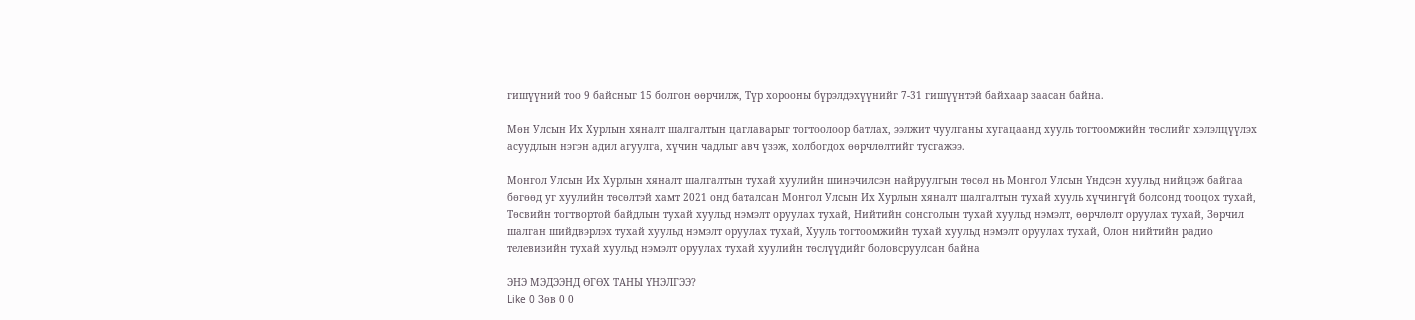гишүүний тоо 9 байсныг 15 болгон өөрчилж, Түр хорооны бүрэлдэхүүнийг 7-31 гишүүнтэй байхаар заасан байна.

Мөн Улсын Их Хурлын хяналт шалгалтын цаглаварыг тогтоолоор батлах, ээлжит чуулганы хугацаанд хууль тогтоомжийн төслийг хэлэлцүүлэх асуудлын нэгэн адил агуулга, хүчин чадлыг авч үзэж, холбогдох өөрчлөлтийг тусгажээ.

Монгол Улсын Их Хурлын хяналт шалгалтын тухай хуулийн шинэчилсэн найруулгын төсөл нь Монгол Улсын Үндсэн хуульд нийцэж байгаа бөгөөд уг хуулийн төсөлтэй хамт 2021 онд баталсан Монгол Улсын Их Хурлын хяналт шалгалтын тухай хууль хүчингүй болсонд тооцох тухай, Төсвийн тогтвортой байдлын тухай хуульд нэмэлт оруулах тухай, Нийтийн сонсголын тухай хуульд нэмэлт, өөрчлөлт оруулах тухай, Зөрчил шалган шийдвэрлэх тухай хуульд нэмэлт оруулах тухай, Хууль тогтоомжийн тухай хуульд нэмэлт оруулах тухай, Олон нийтийн радио телевизийн тухай хуульд нэмэлт оруулах тухай хуулийн төслүүдийг боловсруулсан байна

ЭНЭ МЭДЭЭНД ӨГӨХ ТАНЫ ҮНЭЛГЭЭ?
Like 0 Зөв 0 0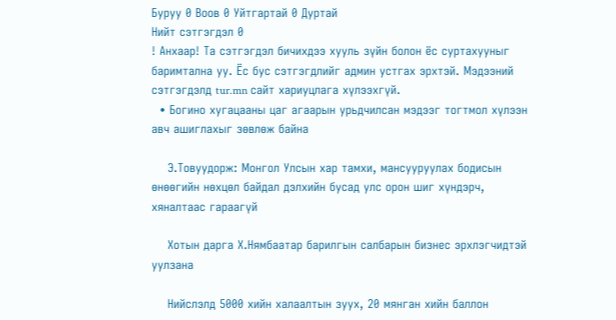Буруу 0 Воов 0 Уйтгартай 0 Дуртай
Нийт сэтгэгдэл 0
! Анхаар! Та сэтгэгдэл бичихдээ хууль зүйн болон ёс суртахууныг баримтална уу. Ёс бус сэтгэгдлийг админ устгах эрхтэй. Мэдээний сэтгэгдэлд tur.mn сайт хариуцлага хүлээхгүй.
  • Богино хугацааны цаг агаарын урьдчилсан мэдээг тогтмол хүлээн авч ашиглахыг зөвлөж байна

    Э.Товуудорж: Монгол Улсын хар тамхи, мансууруулах бодисын өнөөгийн нөхцөл байдал дэлхийн бусад улс орон шиг хүндэрч, хяналтаас гараагүй

    Хотын дарга Х.Нямбаатар барилгын салбарын бизнес эрхлэгчидтэй уулзана

    Нийслэлд 5000 хийн халаалтын зуух, 20 мянган хийн баллон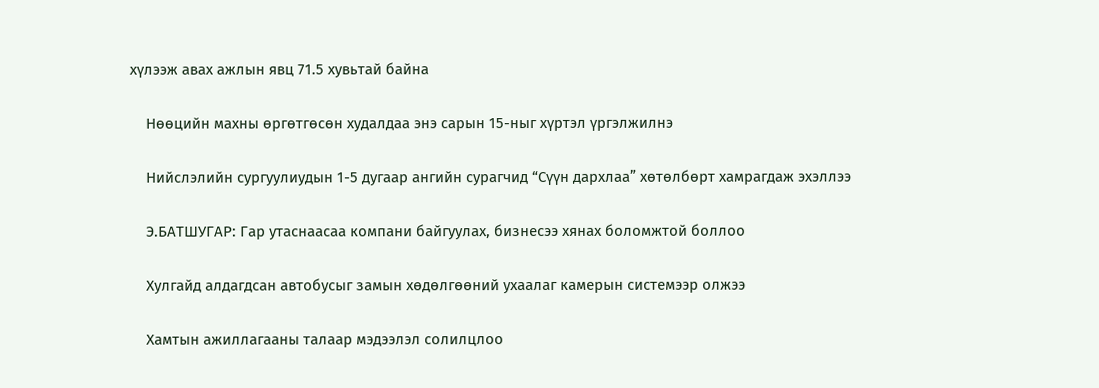хүлээж авах ажлын явц 71.5 хувьтай байна

    Нөөцийн махны өргөтгөсөн худалдаа энэ сарын 15-ныг хүртэл үргэлжилнэ

    Нийслэлийн сургуулиудын 1-5 дугаар ангийн сурагчид “Сүүн дархлаа” хөтөлбөрт хамрагдаж эхэллээ

    Э.БАТШУГАР: Гар утаснаасаа компани байгуулах, бизнесээ хянах боломжтой боллоо

    Хулгайд алдагдсан автобусыг замын хөдөлгөөний ухаалаг камерын системээр олжээ

    Хамтын ажиллагааны талаар мэдээлэл солилцлоо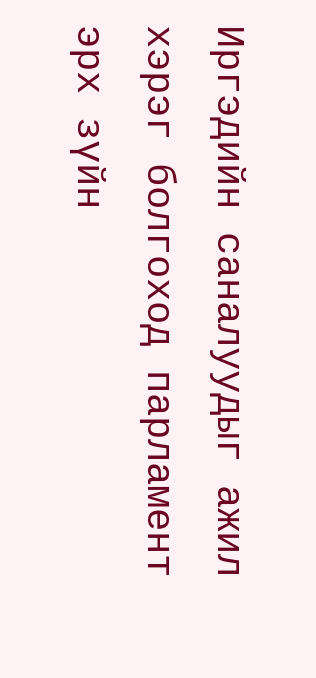Иргэдийн саналуудыг ажил хэрэг болгоход парламент эрх зүйн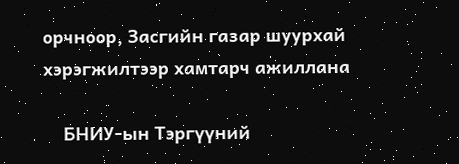орчноор, Засгийн газар шуурхай хэрэгжилтээр хамтарч ажиллана

    БНИУ-ын Тэргүүний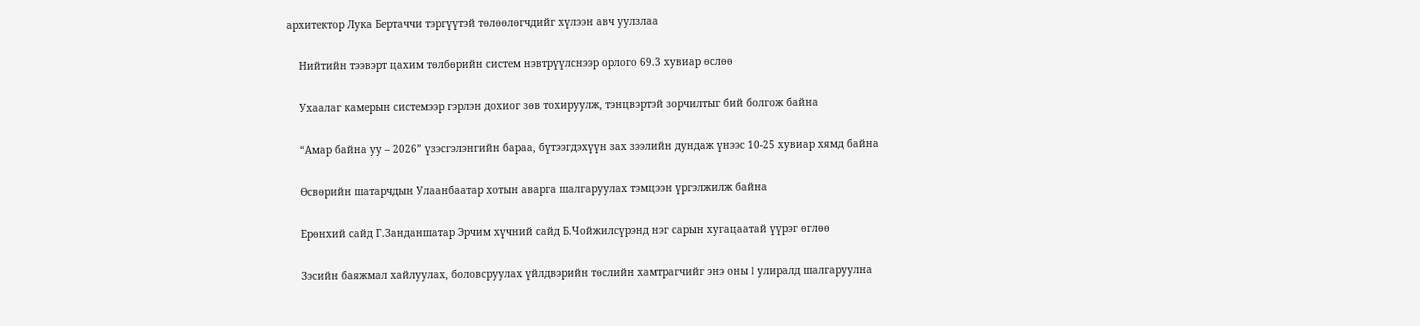архитектор Лука Бертаччи тэргүүтэй төлөөлөгчдийг хүлээн авч уулзлаа

    Нийтийн тээвэрт цахим төлбөрийн систем нэвтрүүлснээр орлого 69.3 хувиар өслөө

    Ухаалаг камерын системээр гэрлэн дохиог зөв тохируулж, тэнцвэртэй зорчилтыг бий болгож байна

    “Амар байна уу – 2026” үзэсгэлэнгийн бараа, бүтээгдэхүүн зах зээлийн дундаж үнээс 10-25 хувиар хямд байна

    Өсвөрийн шатарчдын Улаанбаатар хотын аварга шалгаруулах тэмцээн үргэлжилж байна

    Ерөнхий сайд Г.Занданшатар Эрчим хүчний сайд Б.Чойжилсүрэнд нэг сарын хугацаатай үүрэг өглөө

    Зэсийн баяжмал хайлуулах, боловсруулах үйлдвэрийн төслийн хамтрагчийг энэ оны I улиралд шалгаруулна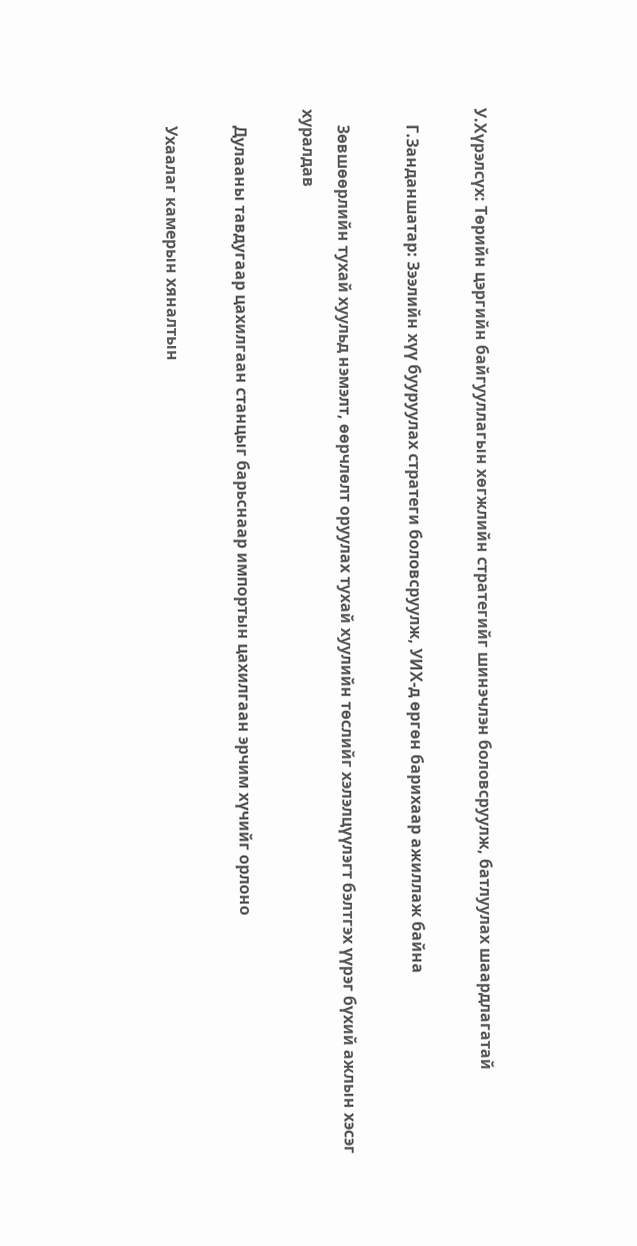У.Хүрэлсүх: Төрийн цэргийн байгууллагын хөгжлийн стратегийг шинэчлэн боловсруулж, батлуулах шаардлагатай

    Г.Занданшатар: Зээлийн хүү бууруулах стратеги боловсруулж, УИХ-д өргөн барихаар ажиллаж байна

    Зөвшөөрлийн тухай хуульд нэмэлт, өөрчлөлт оруулах тухай хуулийн төслийг хэлэлцүүлэгт бэлтгэх үүрэг бүхий ажлын хэсэг хуралдав

    Дулааны тавдугаар цахилгаан станцыг барьснаар импортын цахилгаан эрчим хүчийг орлоно

    Ухаалаг камерын хяналтын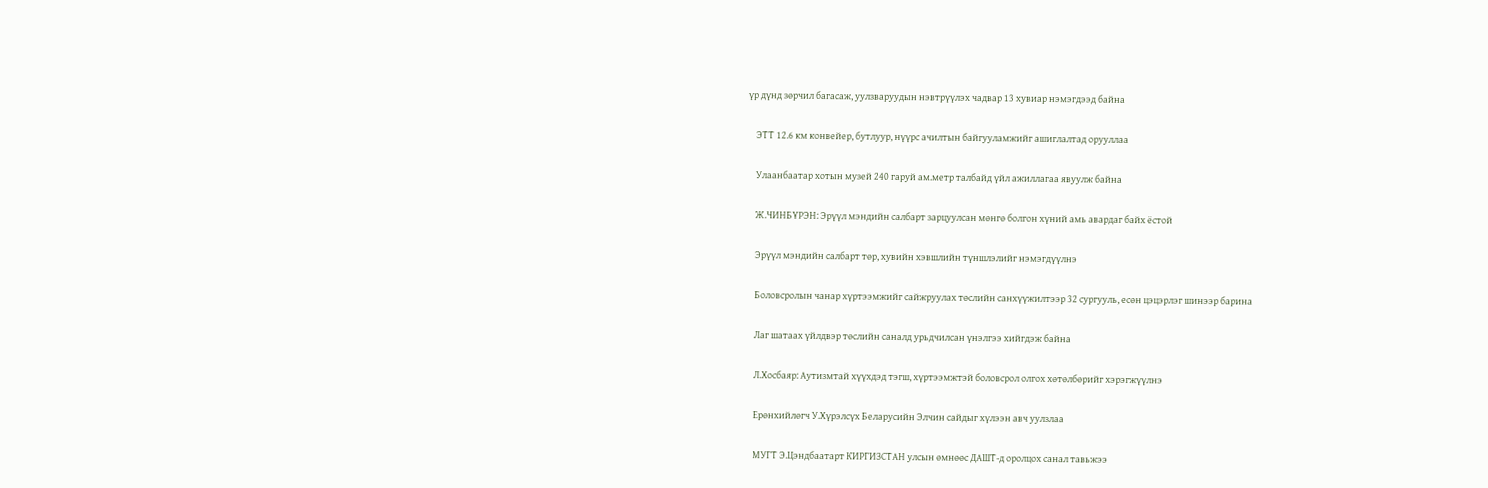үр дүнд зөрчил багасаж, уулзваруудын нэвтрүүлэх чадвар 13 хувиар нэмэгдээд байна

    ЭТТ 12.6 км конвейер, бутлуур, нүүрс ачилтын байгууламжийг ашиглалтад орууллаа

    Улаанбаатар хотын музей 240 гаруй ам.метр талбайд үйл ажиллагаа явуулж байна

    Ж.ЧИНБҮРЭН: Эрүүл мэндийн салбарт зарцуулсан мөнгө болгон хүний амь авардаг байх ёстой

    Эрүүл мэндийн салбарт төр, хувийн хэвшлийн түншлэлийг нэмэгдүүлнэ

    Боловсролын чанар хүртээмжийг сайжруулах төслийн санхүүжилтээр 32 сургууль, есөн цэцэрлэг шинээр барина

    Лаг шатаах үйлдвэр төслийн саналд урьдчилсан үнэлгээ хийгдэж байна

    Л.Хосбаяр: Аутизмтай хүүхдэд тэгш, хүртээмжтэй боловсрол олгох хөтөлбөрийг хэрэгжүүлнэ

    Ерөнхийлөгч У.Хүрэлсүх Беларусийн Элчин сайдыг хүлээн авч уулзлаа

    МУГТ Э.Цэндбаатарт КИРГИЗСТАН улсын өмнөөс ДАШТ-д оролцох санал тавьжээ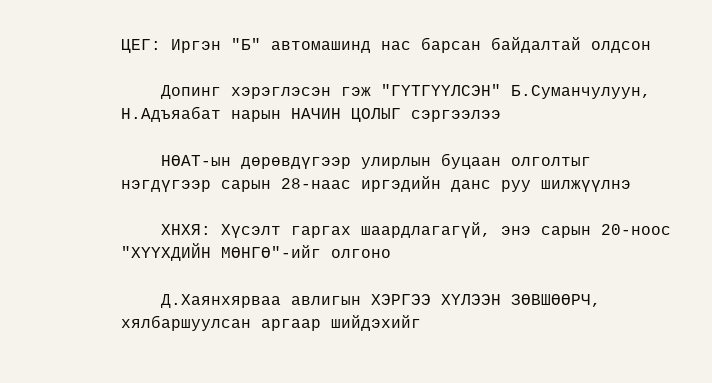ЦЕГ: Иргэн "Б" автомашинд нас барсан байдалтай олдсон

    Допинг хэрэглэсэн гэж "ГҮТГҮҮЛСЭН" Б.Суманчулуун, Н.Адъяабат нарын НАЧИН ЦОЛЫГ сэргээлээ

    НӨАТ-ын дөрөвдүгээр улирлын буцаан олголтыг нэгдүгээр сарын 28-наас иргэдийн данс руу шилжүүлнэ

    ХНХЯ: Хүсэлт гаргах шаардлагагүй, энэ сарын 20-ноос "ХҮҮХДИЙН МӨНГӨ"-ийг олгоно

    Д.Хаянхярваа авлигын ХЭРГЭЭ ХҮЛЭЭН ЗӨВШӨӨРЧ, хялбаршуулсан аргаар шийдэхийг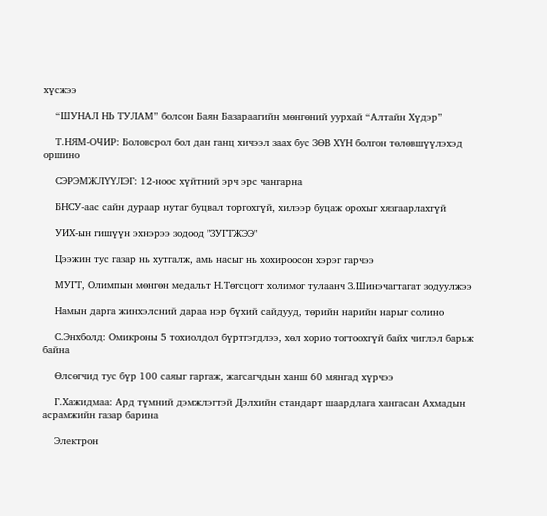хүсжээ

    “ШУНАЛ НЬ ТУЛАМ” болсон Баян Базараагийн мөнгөний уурхай “Алтайн Хүдэр”

    Т.НЯМ-ОЧИР: Боловсрол бол дан ганц хичээл заах бус ЗӨВ ХҮН болгон төлөвшүүлэхэд оршино

    СЭРЭМЖЛҮҮЛЭГ: 12-ноос хүйтний эрч эрс чангарна

    БНСУ-аас сайн дураар нутаг буцвал торгохгүй, хилээр буцаж орохыг хязгаарлахгүй

    УИХ-ын гишүүн эхнэрээ зодоод "ЗУГТЖЭЭ"

    Цээжин тус газар нь хутгалж, амь насыг нь хохироосон хэрэг гарчээ

    МУГТ, Олимпын мөнгөн медальт Н.Төгсцогт холимог тулаанч З.Шинэчагтагат зодуулжээ

    Намын дарга жинхэлсний дараа нэр бүхий сайдууд, төрийн нарийн нарыг солино

    С.Энхболд: Омикроны 5 тохиолдол бүртгэгдлээ, хөл хорио тогтоохгүй байх чиглэл барьж байна

    Өлсөгчид тус бүр 100 саяыг гаргаж, жагсагчдын ханш 60 мянгад хүрчээ

    Г.Хажидмаа: Ард түмний дэмжлэгтэй Дэлхийн стандарт шаардлага хангасан Ахмадын асрамжийн газар барина

    Электрон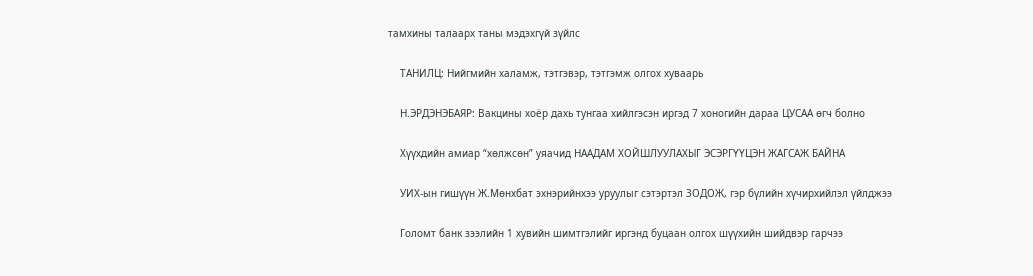тамхины талаарх таны мэдэхгүй зүйлс

    ТАНИЛЦ: Нийгмийн халамж, тэтгэвэр, тэтгэмж олгох хуваарь

    Н.ЭРДЭНЭБАЯР: Вакцины хоёр дахь тунгаа хийлгэсэн иргэд 7 хоногийн дараа ЦУСАА өгч болно

    Хүүхдийн амиар “хөлжсөн” уяачид НААДАМ ХОЙШЛУУЛАХЫГ ЭСЭРГҮҮЦЭН ЖАГСАЖ БАЙНА

    УИХ-ын гишүүн Ж.Мөнхбат эхнэрийнхээ уруулыг сэтэртэл ЗОДОЖ, гэр бүлийн хүчирхийлэл үйлджээ

    Голомт банк зээлийн 1 хувийн шимтгэлийг иргэнд буцаан олгох шүүхийн шийдвэр гарчээ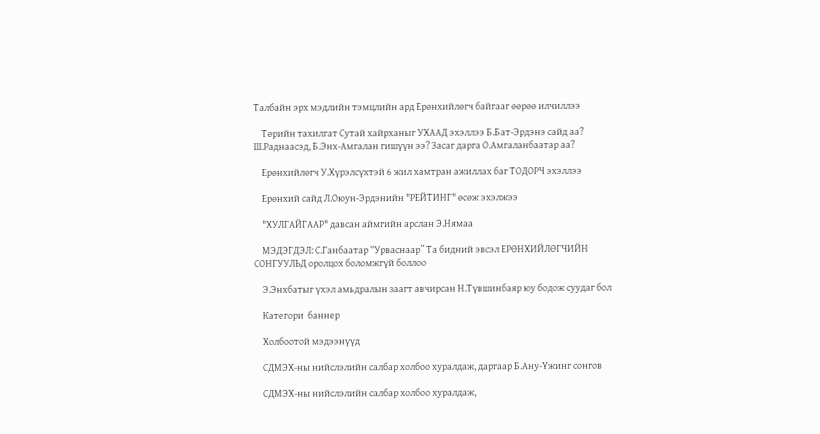Талбайн эрх мэдлийн тэмцлийн ард Ерөнхийлөгч байгааг өөрөө илчиллээ

    Төрийн тахилгат Сутай хайрханыг УХААД эхэллээ Б.Бат-Эрдэнэ сайд аа? Ш.Раднаасэд, Б.Энх-Амгалан гишүүн ээ? Засаг дарга О.Амгаланбаатар аа?

    Ерөнхийлөгч У.Хүрэлсүхтэй 6 жил хамтран ажиллах баг ТОДОРЧ эхэллээ

    Ерөнхий сайд Л.Оюун-Эрдэнийн "РЕЙТИНГ" өсөж эхэлжээ

    "ХУЛГАЙГААР" давсан аймгийн арслан Э.Нямаа

    МЭДЭГДЭЛ: С.Ганбаатар “Урваснаар” Та бидний эвсэл ЕРӨНХИЙЛӨГЧИЙН СОНГУУЛЬД оролцох боломжгүй боллоо

    Э.Энхбатыг үхэл амьдралын заагт авчирсан Н.Түвшинбаяр юу бодож суудаг бол

    Категори  баннер

    Холбоотой мэдээнүүд

    СДМЭХ-ны нийслэлийн салбар холбоо хуралдаж, даргаар Б.Ану-Үжинг сонгов

    СДМЭХ-ны нийслэлийн салбар холбоо хуралдаж,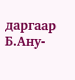даргаар Б.Ану-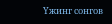Үжинг сонгов